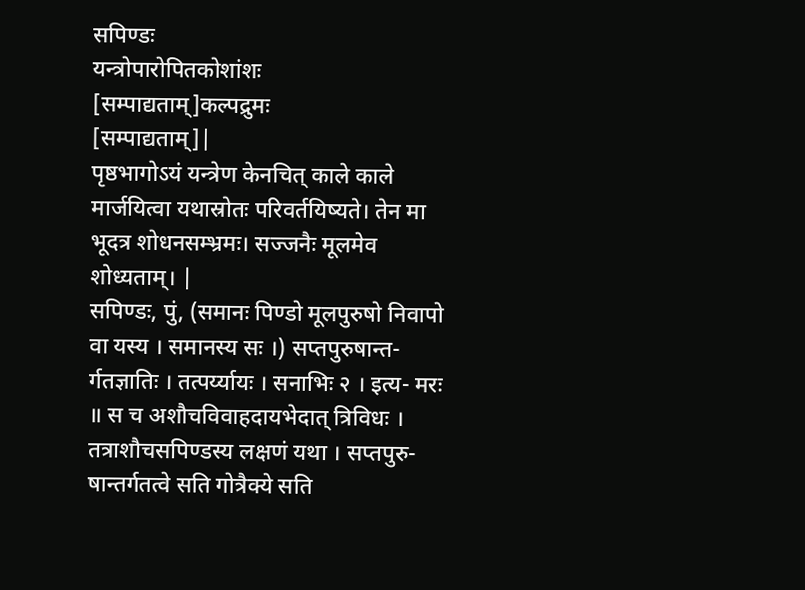सपिण्डः
यन्त्रोपारोपितकोशांशः
[सम्पाद्यताम्]कल्पद्रुमः
[सम्पाद्यताम्]|
पृष्ठभागोऽयं यन्त्रेण केनचित् काले काले मार्जयित्वा यथास्रोतः परिवर्तयिष्यते। तेन मा भूदत्र शोधनसम्भ्रमः। सज्जनैः मूलमेव शोध्यताम्। |
सपिण्डः, पुं, (समानः पिण्डो मूलपुरुषो निवापो वा यस्य । समानस्य सः ।) सप्तपुरुषान्त- र्गतज्ञातिः । तत्पर्य्यायः । सनाभिः २ । इत्य- मरः ॥ स च अशौचविवाहदायभेदात् त्रिविधः । तत्राशौचसपिण्डस्य लक्षणं यथा । सप्तपुरु- षान्तर्गतत्वे सति गोत्रैक्ये सति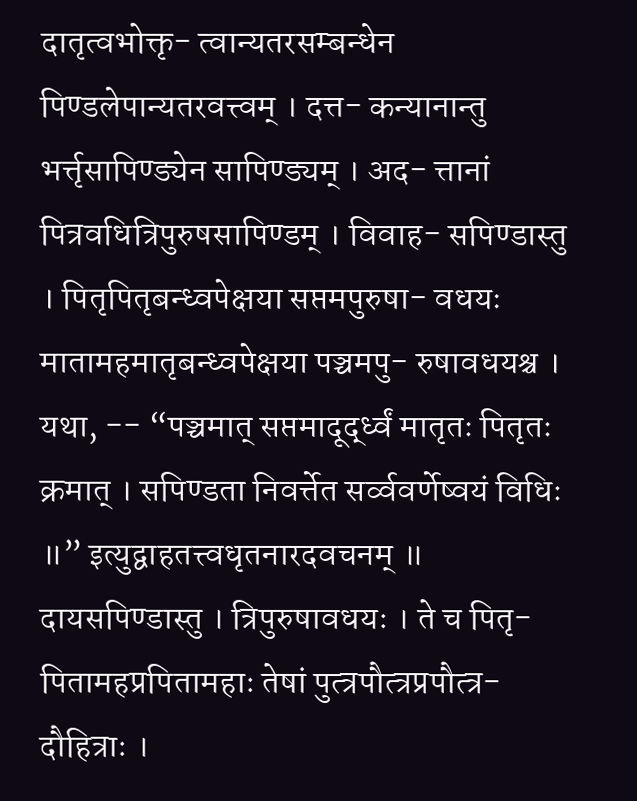दातृत्वभोक्तृ- त्वान्यतरसम्बन्धेन पिण्डलेपान्यतरवत्त्वम् । दत्त- कन्यानान्तु भर्त्तृसापिण्ड्येन सापिण्ड्यम् । अद- त्तानां पित्रवधित्रिपुरुषसापिण्डम् । विवाह- सपिण्डास्तु । पितृपितृबन्ध्वपेक्षया सप्तमपुरुषा- वधयः मातामहमातृबन्ध्वपेक्षया पञ्चमपु- रुषावधयश्च । यथा, -- “पञ्चमात् सप्तमादूर्द्ध्वं मातृतः पितृतः क्रमात् । सपिण्डता निवर्त्तेत सर्व्ववर्णेष्वयं विधिः ॥” इत्युद्वाहतत्त्वधृतनारदवचनम् ॥ दायसपिण्डास्तु । त्रिपुरुषावधयः । ते च पितृ- पितामहप्रपितामहाः तेषां पुत्त्रपौत्त्रप्रपौत्त्र- दौहित्राः ।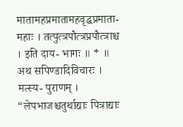मातामहप्रमातामहवृद्धप्रमाता- महाः । तत्पुत्त्रपौत्त्रप्रपौत्त्राश्च । इति दाय- भागः ॥ * ॥ अथ सपिण्डादिविचारः । मत्स्य- पुराणम् । “लेपभाजश्चतुर्थाद्याः पित्राद्याः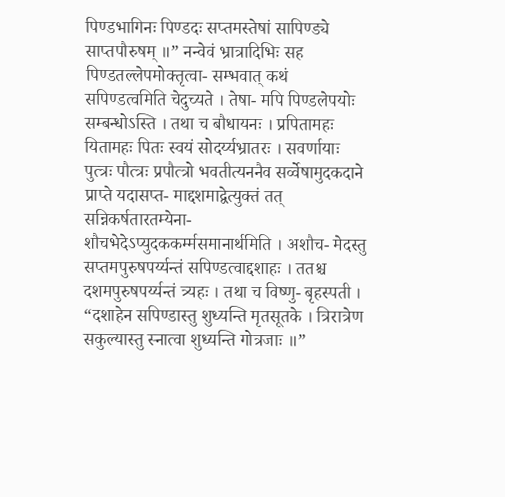पिण्डभागिनः पिण्डदः सप्तमस्तेषां सापिण्ड्ये साप्तपौरुषम् ॥” नन्वेवं भ्रात्रादिभिः सह पिण्डतल्लेपमोक्तृत्वा- सम्भवात् कथं सपिण्डत्वमिति चेदुच्यते । तेषा- मपि पिण्डलेपयोः सम्बन्धोऽस्ति । तथा च बौधायनः । प्रपितामहः यितामहः पितः स्वयं सोदर्य्यभ्रातरः । सवर्णायाः पुत्त्रः पौत्त्रः प्रपौत्त्रो भवतीत्यननैव सर्व्वेषामुदकदाने प्राप्ते यदासप्त- माद्दशमाद्वेत्युक्तं तत् सन्निकर्षतारतम्येना- शौचभेदेऽप्युदककर्म्मसमानार्थमिति । अशौच- मेदस्तु सप्तमपुरुषपर्य्यन्तं सपिण्डत्वाद्दशाहः । ततश्च दशमपुरुषपर्य्यन्तं त्र्यहः । तथा च विष्णु- बृहस्पती । “दशाहेन सपिण्डास्तु शुध्यन्ति मृतसूतके । त्रिरात्रेण सकुल्यास्तु स्नात्वा शुध्यन्ति गोत्रजाः ॥”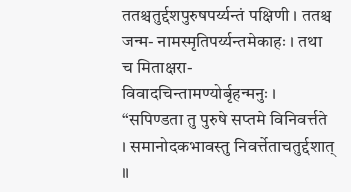ततश्चतुर्द्दशपुरुषपर्य्यन्तं पक्षिणी । ततश्च जन्म- नामस्मृतिपर्य्यन्तमेकाहः । तथा च मिताक्षरा- विवादचिन्तामण्योर्बृहन्मनुः । “सपिण्डता तु पुरुषे सप्तमे विनिवर्त्तते । समानोदकभावस्तु निवर्त्तेताचतुर्द्दशात् ॥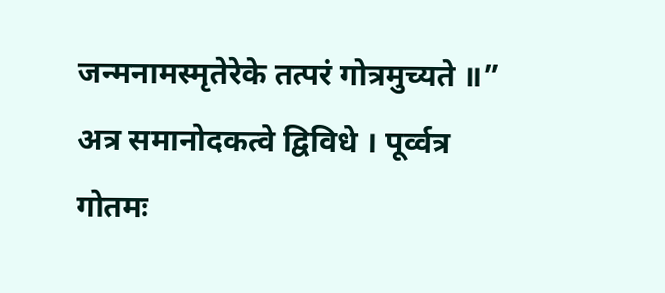जन्मनामस्मृतेरेके तत्परं गोत्रमुच्यते ॥” अत्र समानोदकत्वे द्विविधे । पूर्व्वत्र गोतमः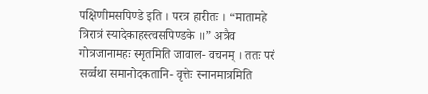पक्षिणीमसपिण्डे इति । परत्र हारीतः । “मातामहे त्रिरात्रं स्यादेकाहस्त्वसपिण्डके ॥” अत्रैव गोत्रजानामहः स्मृतमिति जावाल- वचनम् । ततः परं सर्व्वथा समानोदकतानि- वृत्तेः स्नानमात्रमिति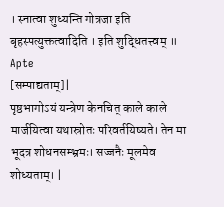। स्नात्वा शुध्यन्ति गोत्रजा इति बृहस्पत्युक्तत्वादिति । इति शुद्धितत्त्वम् ॥
Apte
[सम्पाद्यताम्]|
पृष्ठभागोऽयं यन्त्रेण केनचित् काले काले मार्जयित्वा यथास्रोतः परिवर्तयिष्यते। तेन मा भूदत्र शोधनसम्भ्रमः। सज्जनैः मूलमेव शोध्यताम्। |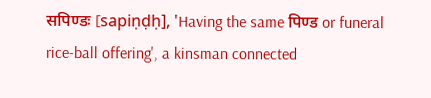सपिण्डः [sapiṇḍḥ], 'Having the same पिण्ड or funeral rice-ball offering', a kinsman connected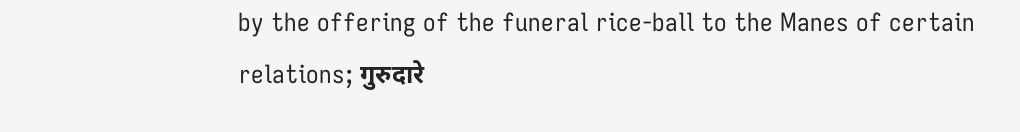by the offering of the funeral rice-ball to the Manes of certain relations; गुरुदारे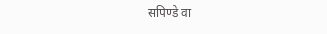सपिण्डे वा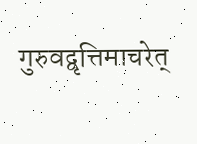गुरुवद्वृत्तिमाचरेत्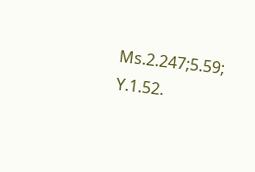Ms.2.247;5.59; Y.1.52.